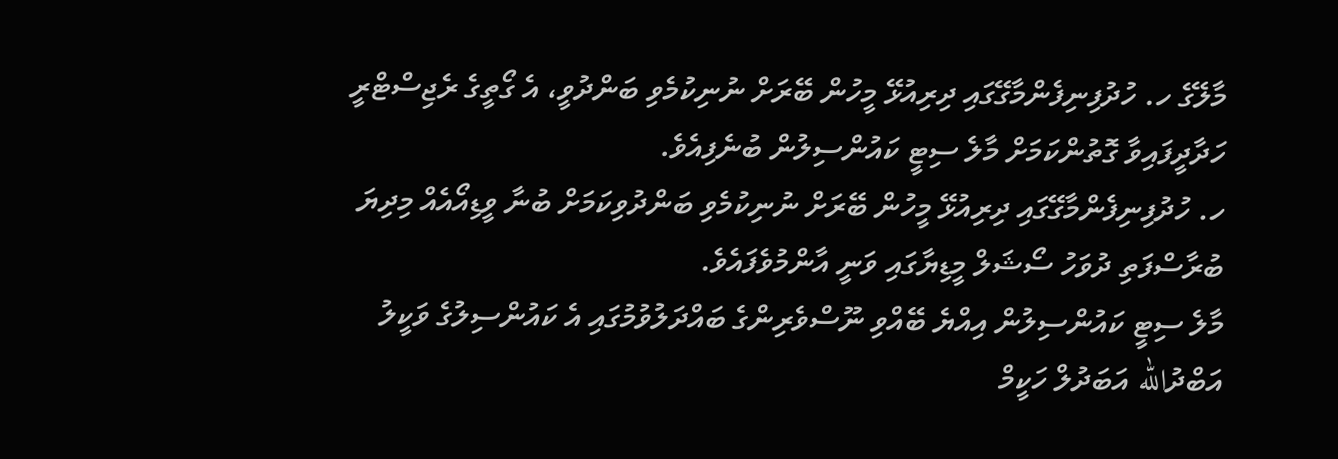މާލޭގެ ހ. ހުދުފިނިފެންމާގޭގައި ދިރިއުޅޭ މީހުން ބޭރަށް ނުނިކުމެވި ބަންދުވީ، އެ ގޯތީގެ ރެޖިސްޓްރީ ހަދާދީފައިވާ ގޮތުންކަމަށް މާލެ ސިޓީ ކައުންސިލުން ބުނެފިއެވެ.
ހ. ހުދުފިނިފެންމާގޭގައި ދިރިއުޅޭ މީހުން ބޭރަށް ނުނިކުމެވި ބަންދުވިކަމަށް ބުނާ ވީޑިއޯއެއް މިދިޔަ ބުރާސްފަތި ދުވަހު ސޯޝަލް މީޑިޔާގައި ވަނީ އާންމުވެފައެވެ.
މާލެ ސިޓީ ކައުންސިލުން އިއްޔެ ބޭއްވި ނޫސްވެރިންގެ ބައްދަލުވުމުގައި އެ ކައުންސިލުގެ ވަކީލު އަބްދުالله އަބަދުލް ހަކީމް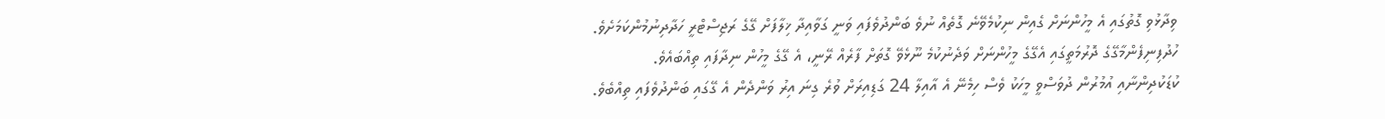ވިދާޅުވި ގޮތުގައި އެ މީހުންނަށް ގެއިން ނިކުމެވޭނެ ގޮތެއް ނުވެ ބަންދުވެފައި ވަނީ ގަވާއިދާ ޚިލާފަށް ގޭގެ ރަޖިސްޓްރީ ހަދާދިނުމުންކަމަށެވެ.
ހުދުފިނިފެންމާގޭގެ ދޮރުމަތީގައި އެގޭގެ މީހުންނަށް ވަދެނުކުމެ ނޫޅެވޭ ގޮތަށް ފާރެއް ރޭނީ، އެ ގޭގެ މީހުން ނިދާފައި ތިއްބައެވެ. ކުޑަކުދިންނާއި އުމުރުން ދުވަސްވީ މީހަކު ވެސް ހިމެނޭ އެ އާއިލާ 24 ގަޑިއިރަށް ވުރެ ގިނަ އިރު ވަންދެން އެ ގޭގައި ބަންދުވެފައި ތިއްބެވެ.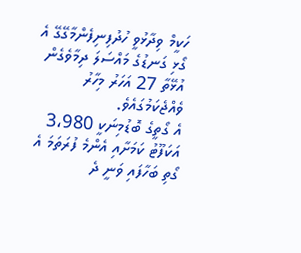ހަކީމް ވިދާޅުވީ ހުދުފިނިފެންމާގޭގޭ އެ ގޯޅި ގަނޑުގެ މައްސަލަ ދިމާވެގެން އުޅޭތާ 27 އަހަރު މިހާރު ވެއްޖެކަމުގައެވެ.
އެ ގޯތީގެ ބޮޑުމިނަކީ 3،980 އަކަފޫޓު ކަމަށާއި އެންމެ ފުރަތަމަ އެ ގޯތި ބަހާފައި ވަނީ ދެ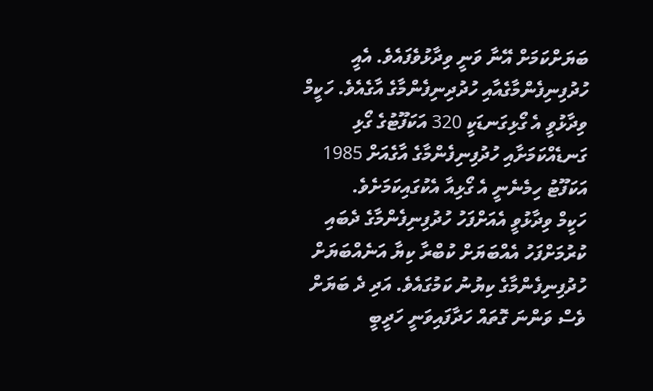ބަޔަށްކަމަށް އޭނާ ވަނީ ވިދާޅުވެފައެވެ. އެއީ ހުދުފިނިފެންމާގެއާއި ހުދުދިނިފެންމާގެ އާގެއެވެ. ހަކީމް ވިދާޅުވީ އެ ގޯޅިގަނޑަކީ 320 އަކަފޫޓުގެ ގޯޅި ގަނޑެއްކަމަށާއި ހުދުފިނިފެންމާގެ އާގެއަށް 1985 އަކަފޫޓު ހިމެނެނީ އެ ގޯޅިއާ އެކުގައިކަމަށެވެ.
ހަކީމް ވިދާޅުވީ އެއަށްފަހު ހުދުފިނިފެންމާގެ ދެބައި ކުރުމަށްފަހު އެއްބަޔަށް ކުބްރާ ކިޔާ އަނެއްބަޔަށް ހުދުފިނިފެންމާގެ ކިޔުނު ކަމުގައެވެ. އަދި ދެ ބަޔަށް ވެސް ވަންނަ ގޮތައް ހަދާފައިވަނީ ހަދީބީ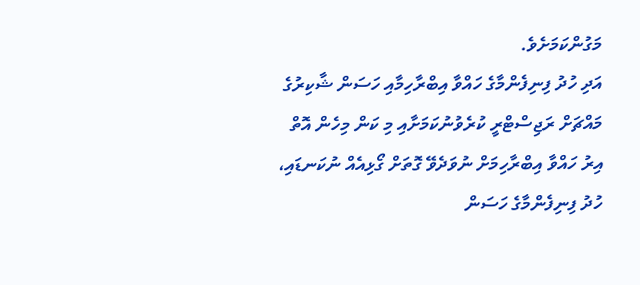މަގުންކަމަށެވެ.
އަދި ހުދު ފިނިފެންމާގެ ހައްވާ އިބްރާހިމާއި ހަސަން ޝާކިރުގެ މައްޗަށް ރަޖިސްޓްރީ ކުރެވުނުކަމަށާއި މި ކަން މިހެން އޮތް އިރު ހައްވާ އިބްރާހިމަށް ނުވަދެވޭ ގޮތަށް ގޯޅިއެއް ނުކަނޑައި، ހުދު ފިނިފެންމާގެ ހަސަން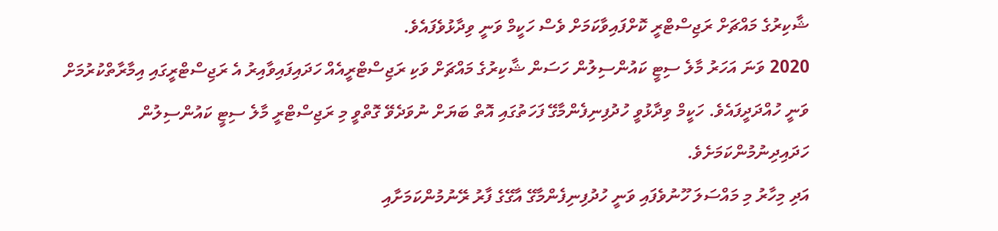ޝާކިރުގެ މައްޗަށް ރަޖިސްޓްރީ ކޮށްފައިވާކަމަށް ވެސް ހަކީމް ވަނީ ވިދާޅުވެފައެވެ.
2020 ވަނަ އަހަރު މާލެ ސިޓީ ކައުންސިލުން ހަސަން ޝާކިރުގެ މައްޗަށް ވަކި ރަޖިސްޓްރީއެއް ހަދައިފައިވާއިރު އެ ރަޖިސްޓްރީގައި އިމާރާތްކުރުމަށް ވަނީ ހުއްދަދީފައެވެ. ހަކީމް ވިދާޅުވީ ހުދުފިނިފެންމާގޭ ފަހަތުގައި އޮތް ބަޔަށް ނުވަދެވޭ ގޮތްވީ މި ރަޖިސްޓްރީ މާލެ ސިޓީ ކައުންސިލުން ހަދައިދިނުމުންކަމަށެވެ.
އަދި މިހާރު މި މައްސަލަ ހޫނުވެފައި ވަނީ ހުދުފިނިފެންމާގޭ އާގޭގެ ފާރު ރޭނުމުންކަމަށާއި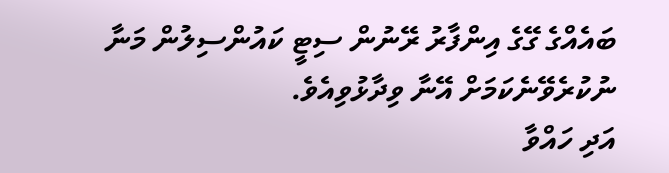ބައެއްގެ ގޭގެ އިންފާރު ރޭނުން ސިޓީ ކައުންސިލުން މަނާ ނުކުރެވޭނެކަމަށް އޭނާ ވިދާޅުވިއެވެ.
އަދި ހައްވާ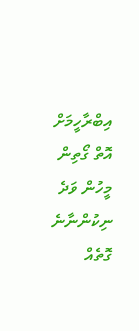އިބްރާހީމަށް އޮތް ގޯތިން މީހުން ވަދެ ނިކުންނާނެ ގޮތެއް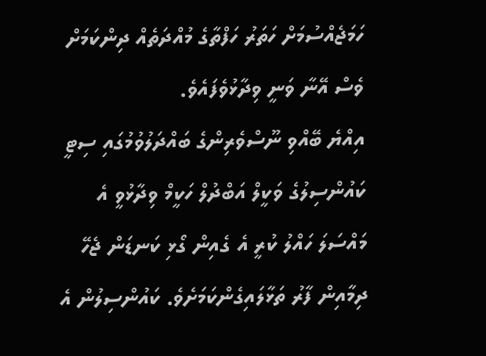ހަމަޖެއްސުމަށް ހަތަރު ހަފްތާގެ މުއްދަތެއް ދިންކަމަށް ވެސް އޭނާ ވަނީ ވިދާޅުވެފައެވެ.
އިއްޔެ ބޭއްވި ނޫސްވެރިންގެ ބައްދަލުވުމުގައި ސިޓީ ކައުންސިލުގެ ވަކީލް އަބްދުލް ހަކީމް ވިދާޅުވީ އެ މައްސަލަ ހައްލު ކުރީ އެ ގެއިން ގޯޅި ކަނޑަން ޖެހޭ ދިމާއިން ފާރު ތަޅާލައިގެންކަމަށެވެ. ކައުންސިލުން އެ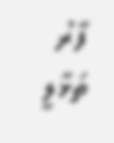ފާރު ތަޅާލީ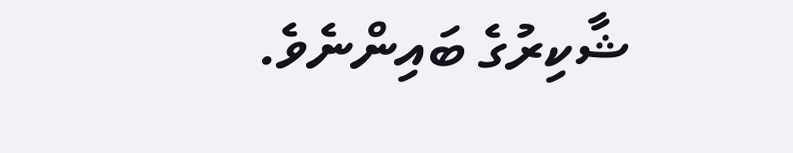ޝާކިރުގެ ބައިންނެވެ.